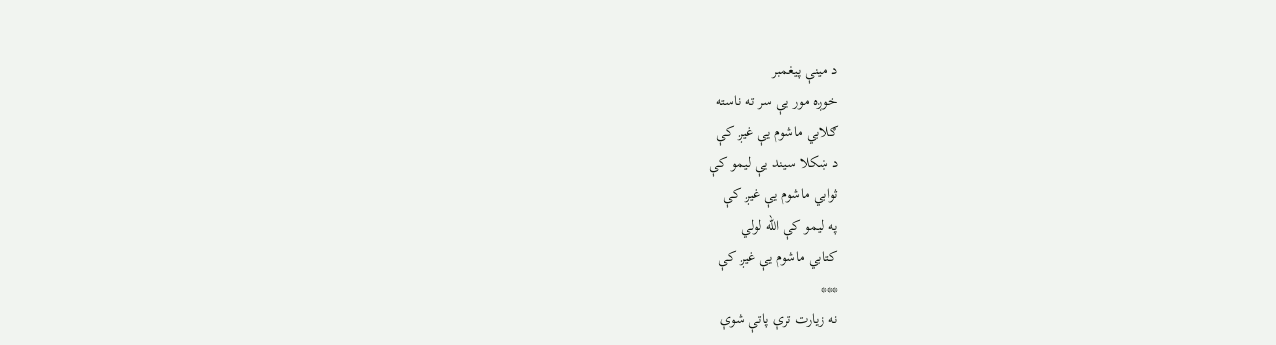د مینې پيغمبر
خوږه مور یې سر ته ناسته
ګلابي ماشوم یې غیږ کې
د ښکلا سیند یې لیمو کې
ثوابي ماشوم یې غیږ کې
په لیمو کې الله لولي
کتابي ماشوم یې غیږ کې
***
نه زیارت ترې پاتې شوې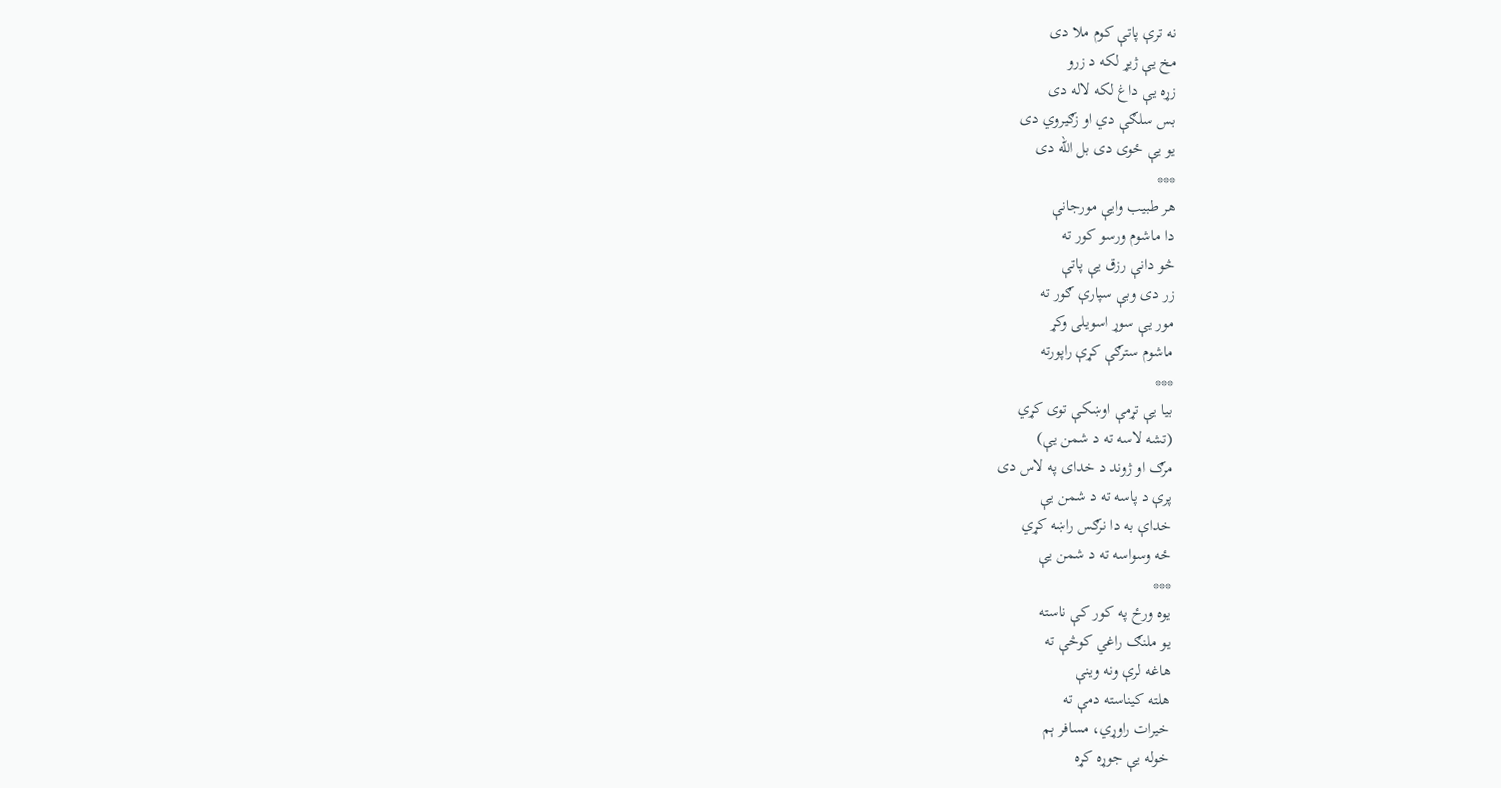نه ترې پاتې کوم ملا دی
مخ یې ژیړ لکه د زرو
زړه یې داغ لکه لاله دی
بس سلګې دي او زګیروي دی
یو یې ځوی دی بل الله دی
***
هر طبیب وایې مورجانې
دا ماشوم ورسو کور ته
څو دانې رزق یې پاتې
زر دی وبې سپارې ګور ته
مور یې سوړ اسویلی وکړ
ماشوم سترګې کړې راپورته
***
بیا یې تړمې اوښکې توی کړي
(تشه لاسه ته د شمن یې)
مرګ او ژوند د خدای په لاس دی
پرې د پاسه ته د شمن یې
خداې به دا نرګس راښه کړي
ځه وسواسه ته د شمن یې
***
یوه ورځ په کور کې ناسته
یو ملنګ راغي کوڅې ته
هاغه لرې ونه وینې
هلته کیناسته دمې ته
خیرات راوړي، مسافر ېم
خوله یې جوړه کړه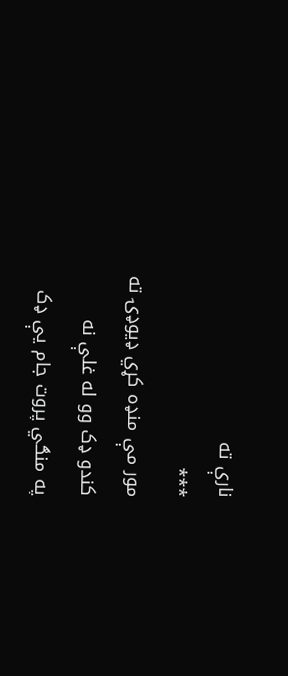نارې ته
***
مور مې منډه کړي ډیوډۍ ته
کندو ډک وو له غلې نه
په منګي پروت جام یې ډک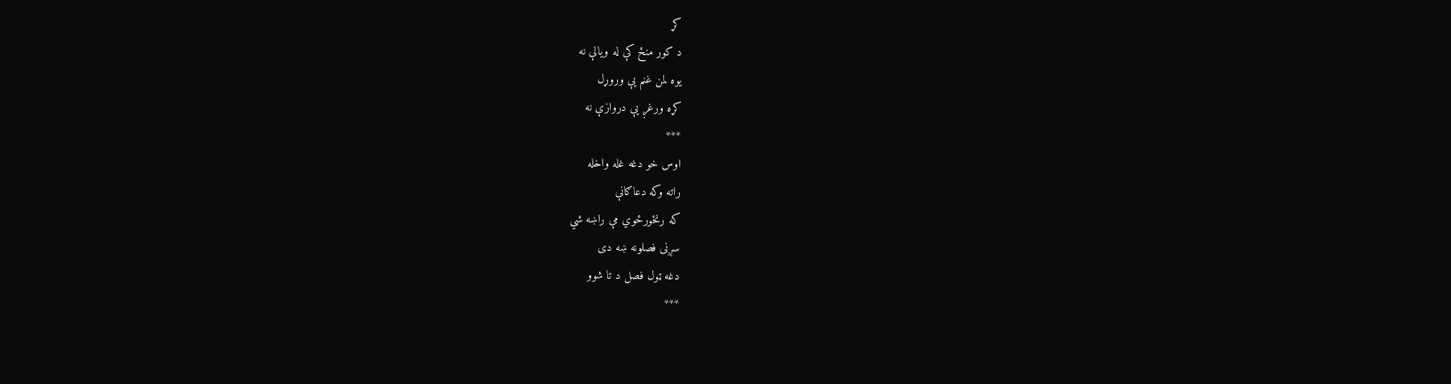کړ
د کور منځ کې له ویالې نه
یوه لمن غنم یې وروړل
کړه ورغږ یې دروازې نه
***
اوس خو دغه غله واخله
راته وکه دعاګانې
که رنځورځوي مې راښه شي
سږنی فصلونه ښه دی
دغه ټول فصل د تا شوو
***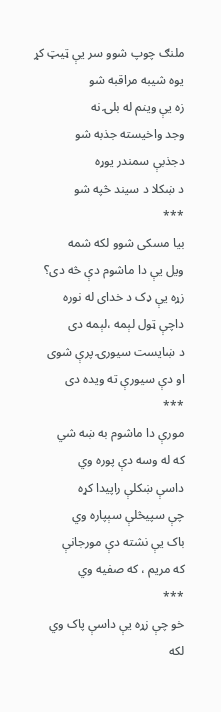ملنګ چوپ شوو سر یې ټیټ کړ
یوه شیبه مراقبه شو
زه یې وینم له بلۍ نه
وجد واخیسته جذبه شو
دجذبې سمندر یوړه
د ښکلا د سیند څپه شو
***
بیا مسکی شوو لکه شمه
ویل یې دا ماشوم دې څه دی؟
زړه یې ډک د خدای له نوره
داچې ټول لېمه ،لېمه دی
د ښایست سیورۍ پرې شوی
او دې سیورې ته ویده دی
***
مورې دا ماشوم به ښه شي
که له وسه دې پوره وي
داسې ښکلې راپیدا کړه
چې سپیڅلې سېپاره وي
باک یې نشته دې مورجانې
که مریم ، که صفیه وي
***
خو چې زړه یې داسې پاک وي
لکه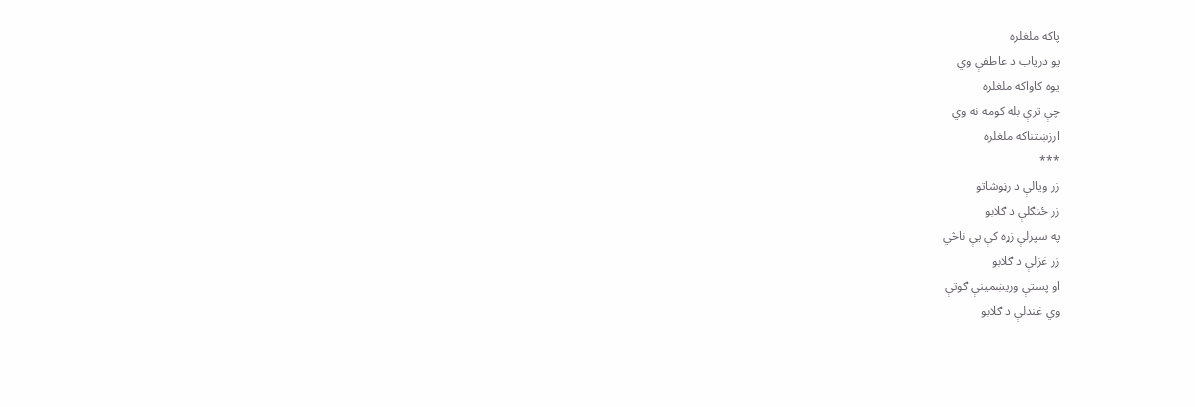پاکه ملغلره
یو دریاب د عاطفې وي
یوه کاواکه ملغلره
چې ترې بله کومه نه وي
ارزښتناکه ملغلره
***
زر ویالې د رڼوشاتو
زر ځنګلې د ګلابو
په سپرلې زړه کې یې ناڅي
زر غزلې د ګلابو
او پستې وریښمینې ګوتې
وي غندلې د ګلابو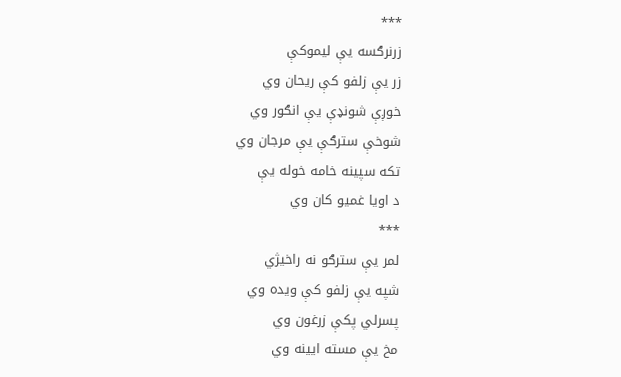***
زرنرګسه یې لیموکې
زر یې زلفو کې ریحان وي
خوږې شونډې یې انګور وي
شوخې سترګې یې مرجان وي
تکه سپینه خامه خوله یې
د اویا غمیو کان وي
***
لمر یې سترګو نه راخیژي
شپه یې زلفو کې ویده وي
پسرلي پکې زرغون وي
مخ یې مسته ایینه وي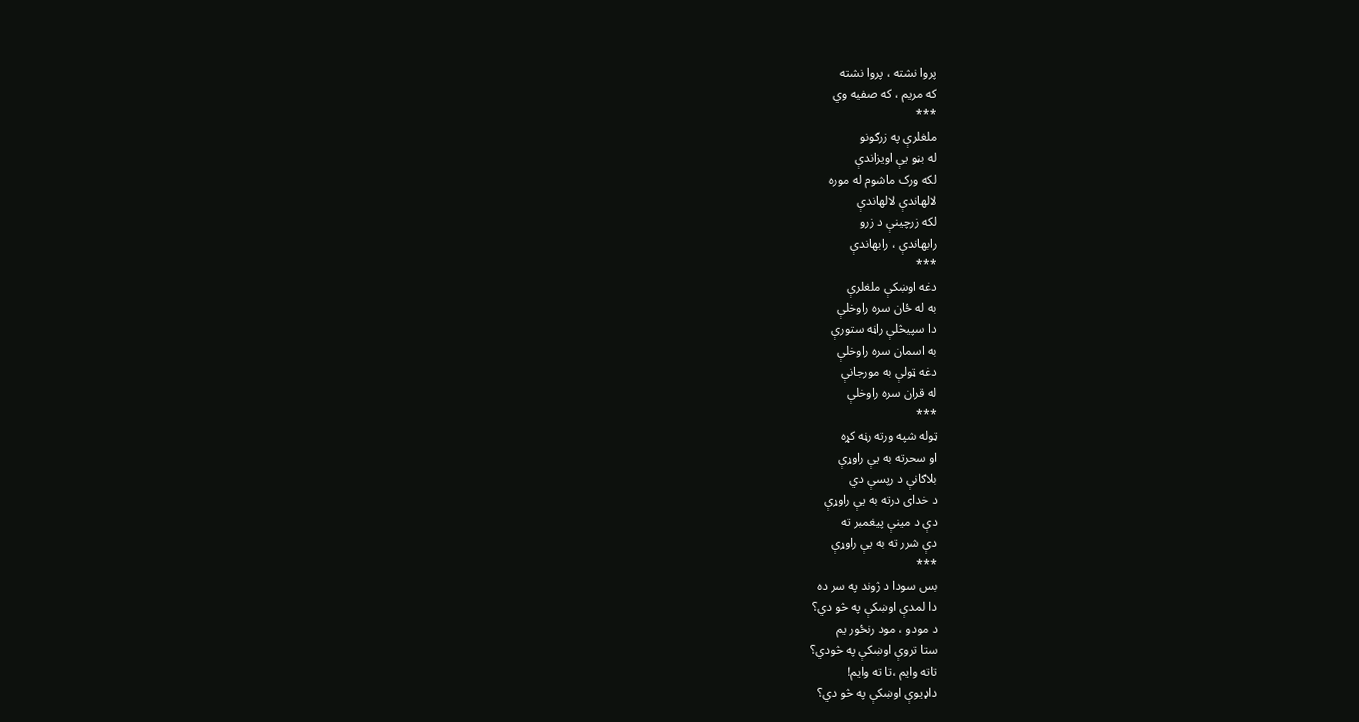پروا نشته ، پروا نشته
که مریم ، که صفیه وي
***
ملغلرې په زرګونو
له بڼو یې اویزاندې
لکه ورک ماشوم له موره
لالهاندې لالهاندې
لکه زرچینې د زرو
رابهاندې ، رابهاندې
***
دغه اوښکې ملغلرې
به له ځان سره راوخلې
دا سپیڅلې راڼه ستورې
به اسمان سره راوخلې
دغه ټولې به مورجانې
له قران سره راوخلې
***
ټوله شپه ورته رڼه کړه
او سحرته به یې راوړې
بلاګانې د رپسې دي
د خدای درته به یې راوړې
دې د مینې پیغمبر ته
دې شرر ته به یې راوړې
***
بس سودا د ژوند په سر ده
دا لمدې اوښکې په څو دي؟
د مودو ، مود رنځور یم
ستا تروې اوښکې په څودي؟
تاته وایم ،تا ته وایم!
داډیوې اوښکې په څو دي؟